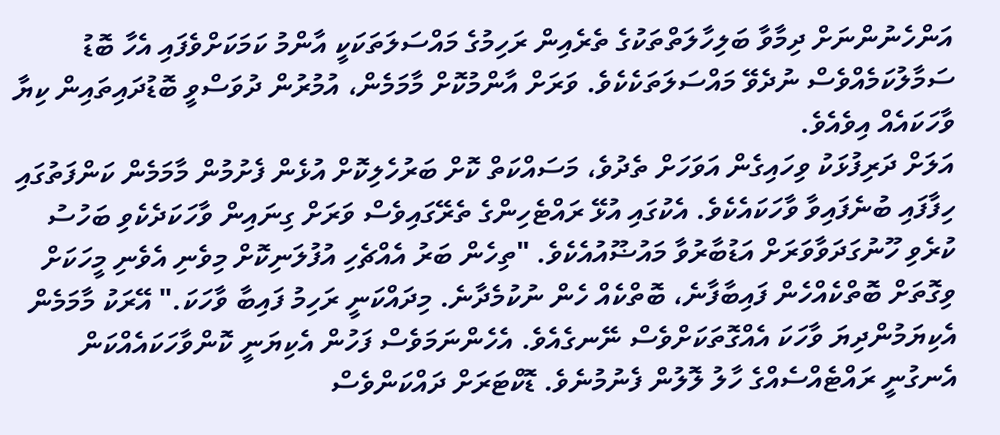އަންހެނުންނަށް ދިމާވާ ބަލިހާލަތްތަކުގެ ތެރެއިން ރަހިމުގެ މައްސަލަތަކަކީ އާންމު ކަމަކަށްވެފައި އެހާ ބޮޑު ސަމާލުކަމެއްވެސް ނުދެވޭ މައްސަލަތަކެކެވެ. ވަރަށް އާންމުކޮށް މާމަމެން، އުމުރުން ދުވަސްވީ ބޮޑުދައިތައިން ކިޔާ ވާހަކައެއް އިވެއެވެ.
އަލަށް ދަރިފުޅަކު ވިހައިގެން އަވަހަށް ތެދުވެ، މަސައްކަތް ކޮށް ބަރުހެލިކޮށް އުޅެން ފެށުމުން މާމަމެން ކަންފަތުގައި ހިފާފައި ބުނެފައިވާ ވާހަކައެކެވެ. އެކުގައި އުޅޭ ރައްޓެހިންގެ ތެރޭގައިވެސް ވަރަށް ގިނައިން ވާހަކަދެކެވި ބަހުސު ކުރެވި ހޫނުގަދަވާވަރަށް އަޑުބާރުވާ މައުޟޫއުއެކެވެ. "ތިހެން ބަރު އެއްޗެހި އުފުލަނިކޮށް މިވެނި އެވެނި މީހަކަށް ވިގޮތަށް ބޮތްކެއްހެން ފައިބާފާނެ، ބޮތްކެއް ހެން ނުކުމެދާނެ. މިދައްކަނީ ރަހިމު ފައިބާ ވާހަކަ." އޭރަކު މާމަމެން އެކިޔަމުންދިޔަ ވާހަކަ އެއްގޮތަކަށްވެސް ނޭނގެއެވެ. އެހެންނަމަވެސް ފަހުން އެކިޔަނީ ކޮންވާހަކައެއްކަން އެނގުނީ ރައްޓެއްސެއްގެ ހާލު ލޮލުން ފެނުމުނެވެ. ޑޮކްޓަރަށް ދައްކަންވެސް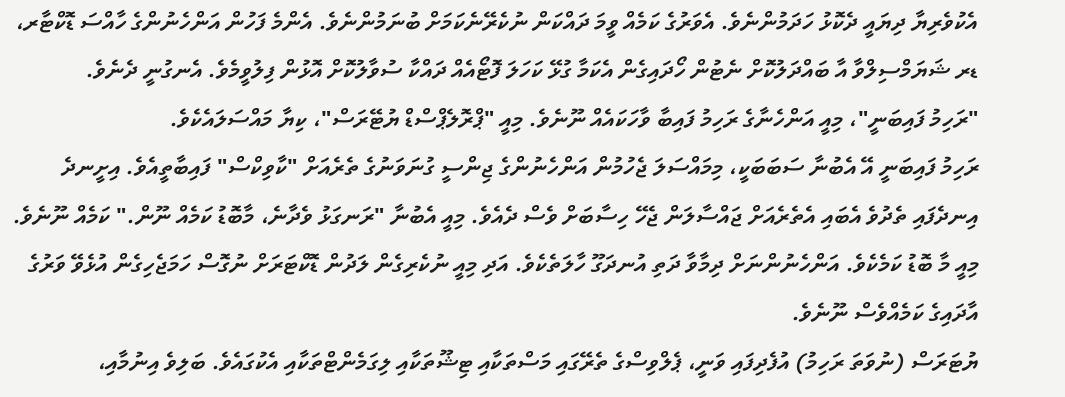އެކުވެރިޔާ ދިޔައީ ދެކޮޅު ހަދަމުންނެވެ. އެވަރުގެ ކަމެއް ވީމަ ދައްކަން ނުކެރޭނެކަމަށް ބުނަމުންނެވެ. އެންމެ ފަހުން އަންހެނުންގެ ހާއްސަ ޑޮކްޓާރ، ޑރ ޝަޔަމްސިލްވާ އާ ބައްދަލުކޮށް ނެޓުން ހޯދައިގެން އެކަމާ ގުޅޭ ކަހަލަ ފޮޓޯއެއް ދައްކާ ސުވާލުކޮށް އޮޅުން ފިލުވީމެވެ. އެނގުނީ ދެނެވެ.
"ރަހިމު ފައިބަނީ"، މިއީ އަންހެނާގެ ރަހިމު ފައިބާ ވާހަކައެއް ނޫނެވެ. މިއީ "ޕްރޮލެޕްސްޑް ޔުޓޭރަސް"، ކިޔާ މައްސަލައެކެވެ.
ރަހިމު ފައިބަނީ އޭ އެބުނާ ސަބަބަކީ، މިމައްސަލަ ޖެހުމުން އަންހެނުންގެ ޖިންސީ ގުނަވަނުގެ ތެރެއަށް "ކާވިކްސް" ފައިބާތީއެވެ. އިށީނދެ އިނދެފައި ތެދުވެ އެބައި އެތެރެއަށް ޖައްސާލަން ޖެހޭ ހިސާބަށް ވެސް ދެއެވެ. މިއީ އެބުނާ "ރަނގަޅު ވެދާނެ، މާބޮޑު ކަމެއް ނޫން." ކަމެއް ނޫނެވެ. މިއީ މާ ބޮޑު ކަމެކެވެ. އަންހެނުންނަށް ދިމާވާ ދަތި އުނދަގޫ ހާލަތެކެވެ. އަދި މިއީ ނުކެރިގެން ލަދުން ޑޮކްޓަރަށް ނުގޮސް ހަމަޖެހިގެން އުޅެވޭ ވަރުގެ އާދައިގެ ކަމެއްވެސް ނޫނެވެ.
ޔުޓަރަސް (ނުވަތަ ރަހިމު) އުފެދިފައި ވަނީ، ޕެލްވިސްގެ ތެރޭގައި މަސްތަކާއި ޓިޝޫތަކާއި ލިގަމެންޓްތަކާއި އެކުގައެވެ. ބަލިވެ އިނުމާއި،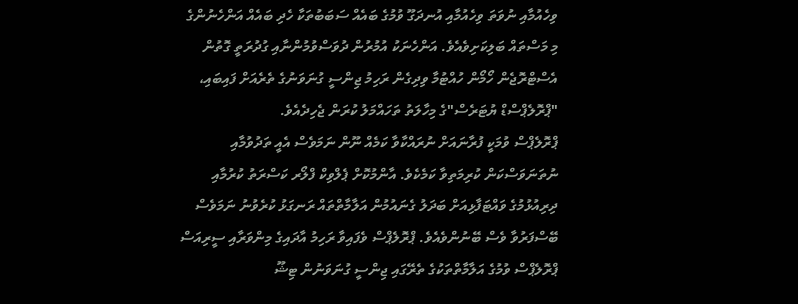ވިހެއުމާއި ނުވަތަ ވިހެއުމާއި އުނދަގޫ ވުމުގެ ބައެއް ސަބަބުތަކާ ހެދި ބައެއް އަންހެނުންގެ މި މަސްތައް ބަލިކަށިވެއެވެ. އަންހެނަކު އުމުރުން ދުވަސްވުމުންނާއި ގުދުރަތީ ގޮތުން އެސްޓްރޮޖެން ހޯމޯން ހުއްޓުމާ ވިދިގެން ރަހިމު ޖިންސީ ގުނަވަނުގެ ތެރެއަށް ފައިބައި، "ޕްރޮލެޕްސްޑް ޔުޓަރެސް"ގެ މިހާލަތު ތަހައްމަލު ކުރަން ޖެހިދެއެވެ.
ޕްރޮލެޕްސް ވުމަކީ ފުރާނައަށް ނުރައްކާވާ ކަމެއް ނޫން ނަމަވެސް އެއީ ތަދުވުމާއި ނުތަނަވަސްކަން ކުރިމަތިވާ ކަމެކެވެ. އާންމުކޮށް ޕެލްވިކް ފްލޯރ ކަސްރަތު ކުރުމާއި ދިރިއުޅުމުގެ ވައްޓަފާޅިއަށް ބަދަލު ގެނައުމުން އަލާމާތްތައް ރަނގަޅު ކުރެވުނު ނަމަވެސް ބޭސްފަރުވާ ވެސް ބޭނުންވެއެވެ. ޕްރޮލެޕްސް ވެފައިވާ ރަހިމު އާދައިގެ މިންވަރާއި ސީރިއަސް ޕްރޮލެޕްސް ވުމުގެ އަލާމާތްތަކުގެ ތެރޭގައި ޖިންސީ ގުނަވަނުން ޓިޝޫ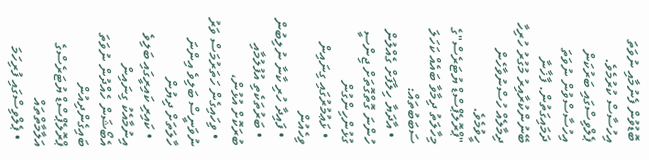ބޮޑުވުން ފެނުމާއި ނުވަތަ އިހުސާސް ކުރުމެވެ. ޕެލްވިސްގައި ބަރުކަން އިހުސާސްވުން ނުވަތަ ދަމައިގަތުން. ފާޚާނާ ބޭނުންކުރާއިރު މުގުރު ހުރިހާ ދިމާލެއް ހުސްނުވާހެން ހީވުމެވެ.
"ޕްރޮލެޕްސްޑް ޔުޓަރެސް"ގެ މިހާލަތު ދިމާވާ ބައެއް ކަހަލަ ސަބަބުތައް:
  • އާދަޔާ ހިލާފަށް ގެއްލުން ހުންނަ ގޮތްގޮތަށް ޖިންސީ ގުޅުންހިންގުން
  • ޅަޢުމުރުގައި ގިނައިން ވިހެއުން
  • ފައިދާ ހުރި ކާނާ ނުލިބުން
  • ބަރުތަކެތި އުފުލުމާއި ބުރަކޮށް އުޅުން،
  • ވިހައިގެން ހަތަރުމަސް ވަރު ނުވަނީސް ބަލިވެ އިންނަ ހާލަތަށް ދިޔުން
  • ކައިރި ކައިރީގައި ބަލިވެ އިނުމާއެކު ގިނައިން އެބޯޝަން ހެއްދުން ނުވަތަ ބައިގެންދިއުން
ޕްރޮލެޕްސްޑް ޔުޓަރެސްގެ އަލާމާތްތައް
  • ޕެލްވިސްގައި ފުރިހަމަ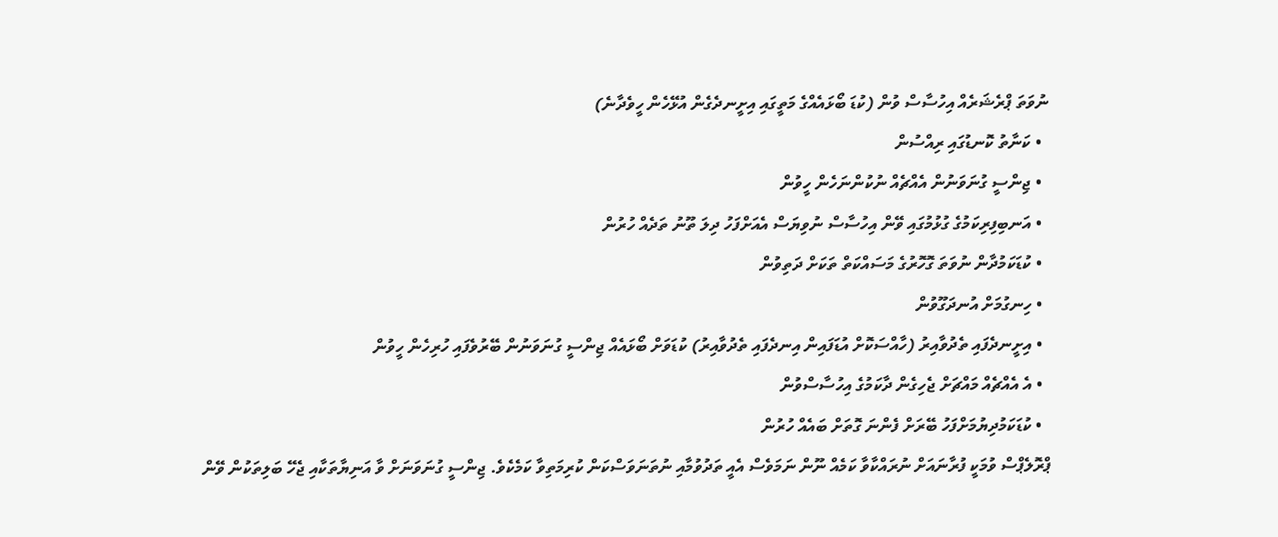ނުވަތަ ޕްރެޝަރެއް އިހުސާސް ވުން (ކުޑަ ބޯޅައެއްގެ މަތީގައި އިށީނދެގެން އުޅޭހެން ހީވެދާނެ)
  • ކަނާތު ކޮނޑުގައި ރިއްސުން
  • ޖިންސީ ގުނަވަނުން އެއްޗެއް ނުކުންނަހެން ހީވުން
  • އަނބިފިރިކަމުގެ ގުޅުމުގައި ވޭން އިހުސާސް ނުވިޔަސް އެއަށްފަހު ދިލަ ތޫނު ތަދެއް ހުރުން
  • ކުޑަކަމުދާން ނުވަތަ ގޮހޮރުގެ މަސައްކަތް ތަކަށް ދަތިވުން
  • ހިނގުމަށް އުނދަގޫވުން
  • އިށީނދެފައި ތެދުވާއިރު (ހާއްސަކޮށް އުޑަފައިން އިނދެފައި ތެދުވާއިރު) ކުޑަވަށް ބޯޅައެއް ޖިންސީ ގުނަވަނުން ބޭރުވެފައި ހުރިހެން ހީވުން
  • އެ އެއްޗެއް މައްޗަށް ޖެހިގެން ދާކަމުގެ އިހުސާސްވުން
  • ކުޑަކަމުދިޔުމަށްފަހު ބޭރަށް ފެންނަ ގޮތަށް ބައެއް ހުރުން
ޕްރޮލެޕްސް ވުމަކީ ފުރާނައަށް ނުރައްކާވާ ކަމެއް ނޫން ނަމަވެސް އެއީ ތަދުވުމާއި ނުތަނަވަސްކަން ކުރިމަތިވާ ކަމެކެވެ. ޖިންސީ ގުނަވަނަށް ވާ އަނިޔާތަކާއި ޖެހޭ ބަލިތަކުން ވޭން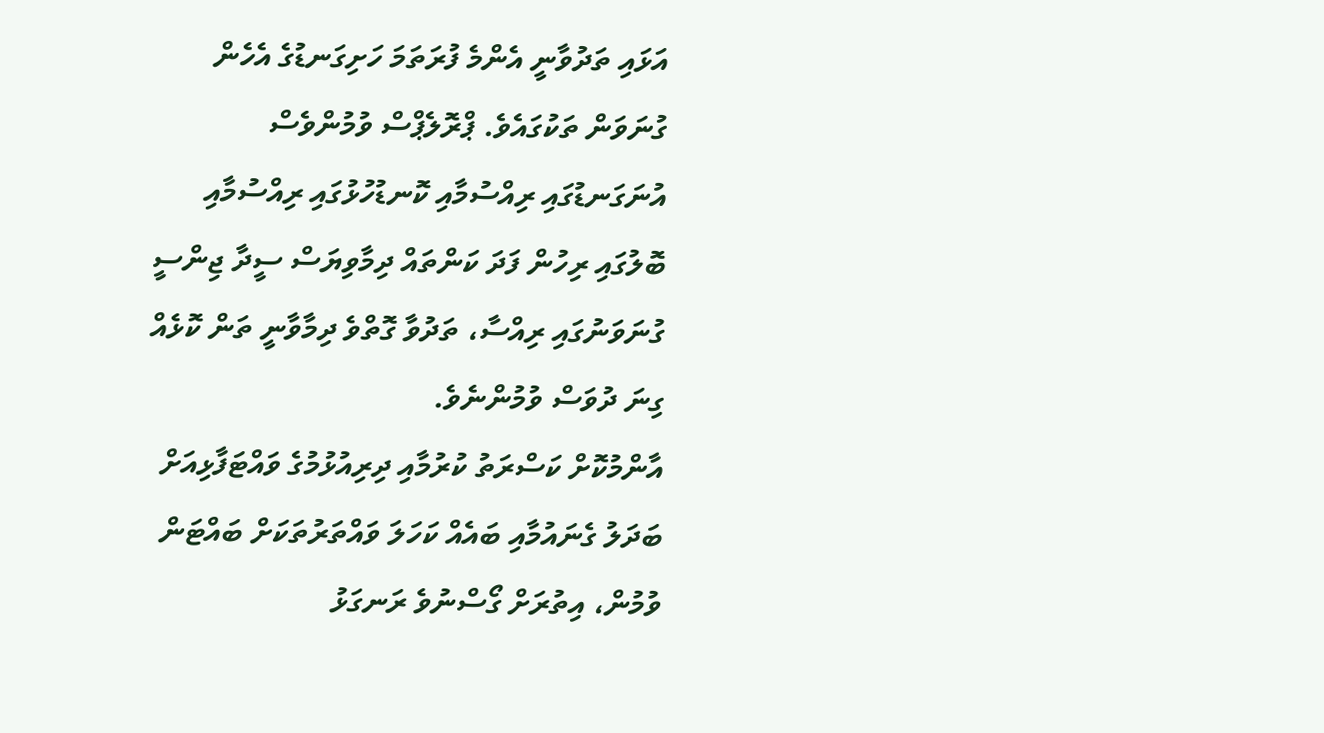އަޅައި ތަދުވާނީ އެންމެ ފުރަތަމަ ހަށިގަނޑުގެ އެހެން ގުނަވަން ތަކުގައެވެ. ޕްރޮލެޕްސް ވުމުންވެސް އުނަގަނޑުގައި ރިއްސުމާއި ކޮނޑުހުޅުގައި ރިއްސުމާއި ބޮލުގައި ރިހުން ފަދަ ކަންތައް ދިމާވިޔަސް ސީދާ ޖިންސީ ގުނަވަނުގައި ރިއްސާ، ތަދުވާ ގޮތްވެ ދިމާވާނީ ތަން ކޮޅެއް ގިނަ ދުވަސް ވުމުންނެވެ.
އާންމުކޮށް ކަސްރަތު ކުރުމާއި ދިރިއުޅުމުގެ ވައްޓަފާޅިއަށް ބަދަލު ގެނައުމާއި ބައެއް ކަހަލަ ވައްތަރުތަކަށް ބައްޓަން ވުމުން، އިތުރަށް ގޯސްނުވެ ރަނގަޅު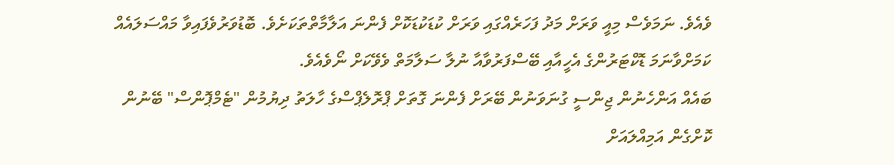ވެއެވެ. ނަމަވެސް މިއީ ވަރަށް މަދު ފަހަރެއްގައި ވަރަށް ކުޑަކުޑަކޮށް ފެންނަ އަލާމާތްތަކަށެވެ. ބޮޑުވަރުވެފައިވާ މައްސަލައެއް ކަމަށްވާނަމަ ޑޮކްޓަރުންގެ އެހީއާއި ބޭސްފަރުވާއާ ނުލާ ސަލާމަތް ވެވޭކަށް ނޯވެއެވެ.
ބައެއް އަންހެނުން ޖިންސީ ގުނަވަނުން ބޭރަށް ފެންނަ ގޮތަށް ޕްރޮލެޕްސްގެ ހާލަތު ދިޔުމުން "ޓެމްޕޮންސް" ބޭނުން ކޮށްގެން އަމިއްލައަށް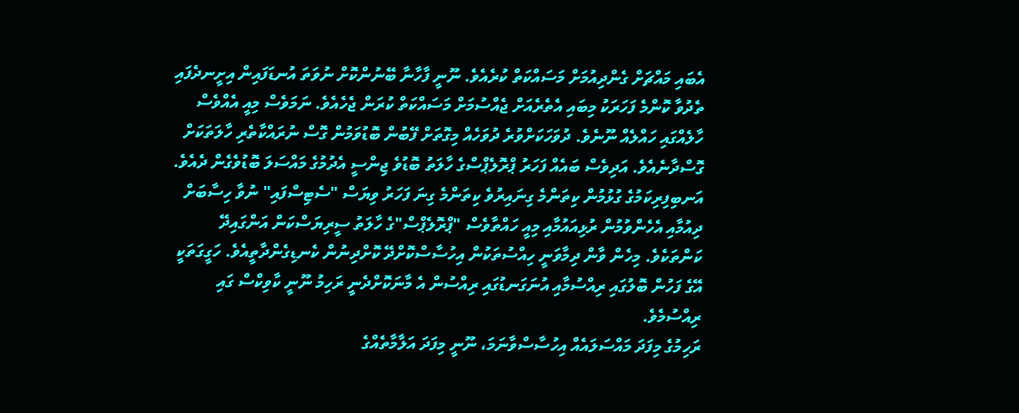އެބައި މައްޗަށް ގެންދިއުމަށް މަސައްކަތް ކުރެއެވެ. ނޫނީ ފާހާނާ ބޭނުންކޮށް ނުވަތަ އުނޑަފައިން އިށީނދެފައި ތެދުވާ ކޮންމެ ފަހަރަކު މިބައި އެތެރެއަށް ޖެއްސުމަށް މަސައްކަތް ކުރަން ޖެހެއެވެ. ނަމަވެސް މިއީ އެއްވެސް ހާލެއްގައި ހައްލެއް ނޫނެވެ. ދުވަހަކަށްވުރެ ދުވަހެއް މިގޮތަށް ފޭބުން ބޮޑުވަމުން ގޮސް ނުރައްކާތެރި ހާލަތަކަށް ގޮސްދާނެއެވެ. އަދިވެސް ބައެއް ފަހަރު ޕްރޮލެޕްސްގެ ހާލަތު ބޮޑުވެ ޖިންސީ އެދުމުގެ މައްސަލަ ބޮޑުވެގެން ދެއެވެ. އަނބިފިރިކަމުގެ ގުޅުމުން ކިތަންމެ ގިނައިރުވެ ކިތަންމެ ގިނަ ފަހަރު ވިޔަސް "ސެޓިސްފައި" ނުވާ ހިސާބަށް ދިއުމާއި އެހެންވުމުން ރުޅިއައުމާއި މިއީ ހައްތާވެސް "ޕްރޮލެޕްސް"ގެ ހާލަތު ސީރިޔަސްކަން އަންގައިދޭ ކަންތަކެވެ. މިހެން ވާން ދިމާވަނީ ހިއްސުތަކުން އިހުސާސްކޮށްދޭ ކޮށްދިނުން ކެނޑިގެންދާތީއެވެ. ހަގީގަތަކީ އޭގެ ފަހުން ބޮލުގައި ރިއްސުމާއި އުނަގަނޑުގައި ރިއްސުން އެ މާނަކޮށްދެނީ ރަހިމު ނޫނީ ކާވިކްސް ގައި ރިއްސުމެވެ.
ރަހިމުގެ މިފަދަ މައްސަލައެއް އިހުސާސްވާނަމަ، ނޫނީ މިފަދަ އަލާމާތެއްގެ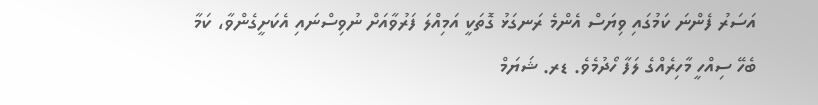އަސަރު ފެންނަ ކަމުގައި ވިޔަސް އެންމެ ރަނގަޅު ގޮތަކީ އަމިއްލަ ފަރުވާއަށް ނުވިސްނައި އެކަށީގެންވާ، ކަމާ ބެހޭ ސިއްހީ މާހިރެއްގެ ލަފާ ހޯދުމެވެ. ޑރ. ޝަޔަމް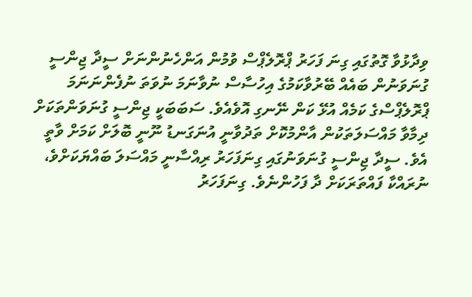ވިދާޅުވާ ގޮތުގައި ގިނަ ފަހަރު ޕްރޮލެޕްސް ވުމުން އަންހެނުންނަށް ސީދާ ޖިންސީ ގުނަވަނުން ބައެއް ބޭރުވާކަމުގެ އިހުސާސް ނުވާނަމަ ނުވަތަ ނުފެންނަނަމަ ޕްރޮލެޕްސްގެ ކަމެއް އުޅޭ ކަން ނޭނގި އޮވެއެވެ. ސަބަބަކީ ޖިންސީ ގުނަވަންތަކަށް ދިމާވާ މައްސަލަތަކުން އާންމުކޮށް ތަދުވާނީ އުނަގަނޑު ނޫނީ ބޮލަށް ކަމަށް ވާތީ އެވެ. ސީދާ ޖިންސީ ގުނަވަނުގައި ގިނަފަހަރު ރިއްސާނީ މައްސަލަ ބައްޔަކަށްވެ، ނުރައްކާ ފައްތަރަކަށް ދާ ފަހުންނެވެ. ގިނަފަހަރު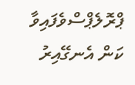ޕްރޮލެޕްސްވެފައިވާ ކަން އެނގޭއިރު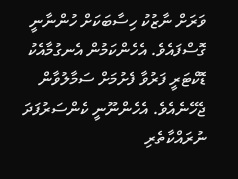ވަރަށް ނާޒުކު ހިސާބަކަށް ހުންނާނީ ގޮސްފައެވެ. އެހެންކަމުން އެނގުމާއެކު ޑޮކްޓަރީ ފަރުވާ ފެށުމަށް ސަމާލުވާން ޖެހޭނެއެވެ. އެހެންނޫނީ ކެންސަރުފަދަ ނުރައްކާތެރި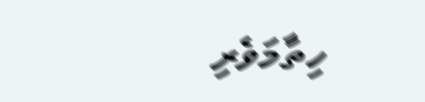ހިތާމަވެރި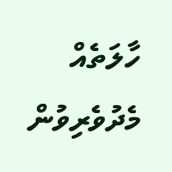ހާލަތެއް މެދުވެރިވުން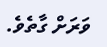ވަރަށް ގާތެވެ.